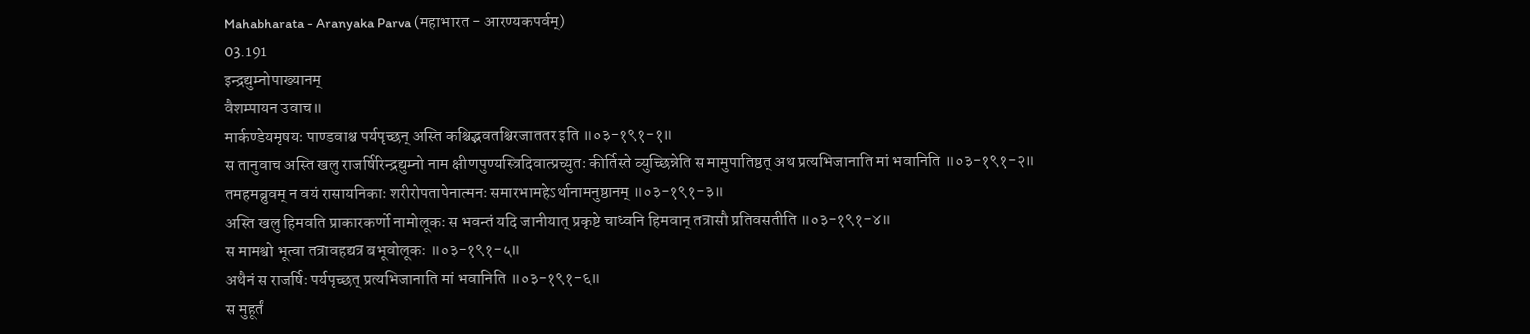Mahabharata - Aranyaka Parva (महाभारत - आरण्यकपर्वम्)
03.191
इन्द्रद्युम्नोपाख्यानम्
वैशम्पायन उवाच॥
मार्कण्डेयमृषयः पाण्डवाश्च पर्यपृच्छन् अस्ति कश्चिद्भवतश्चिरजाततर इति ॥०३-१९१-१॥
स तानुवाच अस्ति खलु राजर्षिरिन्द्रद्युम्नो नाम क्षीणपुण्यस्त्रिदिवात्प्रच्युतः कीर्तिस्ते व्युच्छिन्नेति स मामुपातिष्ठत् अथ प्रत्यभिजानाति मां भवानिति ॥०३-१९१-२॥
तमहमब्रुवम् न वयं रासायनिकाः शरीरोपतापेनात्मनः समारभामहेऽर्थानामनुष्ठानम् ॥०३-१९१-३॥
अस्ति खलु हिमवति प्राकारकर्णो नामोलूकः स भवन्तं यदि जानीयात् प्रकृष्टे चाध्वनि हिमवान् तत्रासौ प्रतिवसतीति ॥०३-१९१-४॥
स मामश्वो भूत्वा तत्रावहद्यत्र बभूवोलूकः ॥०३-१९१-५॥
अथैनं स राजर्षिः पर्यपृच्छत् प्रत्यभिजानाति मां भवानिति ॥०३-१९१-६॥
स मुहूर्तं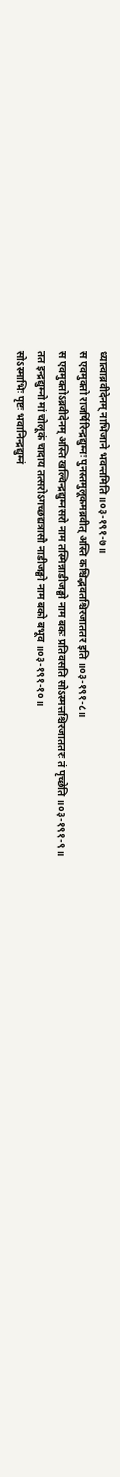ध्यात्वाब्रवीदेनम् नाभिजाने भवन्तमिति ॥०३-१९१-७॥
स एवमुक्तो राजर्षिरिन्द्रद्युम्नः पुनस्तमुलूकमब्रवीत् अस्ति कश्चिद्भवतश्चिरजाततर इति ॥०३-१९१-८॥
स एवमुक्तोऽब्रवीदेनम् अस्ति खल्विन्द्रद्युम्नसरो नाम तस्मिन्नाडीजङ्घो नाम बकः प्रतिवसति सोऽस्मत्तश्चिरजाततरः तं पृच्छेति ॥०३-१९१-९॥
तत इन्द्रद्युम्नो मां चोलूकं चादाय तत्सरोऽगच्छद्यत्रासौ नाडीजङ्घो नाम बको बभूव ॥०३-१९१-१०॥
सोऽस्माभिः पृष्टः भवानिन्द्रद्युम्नं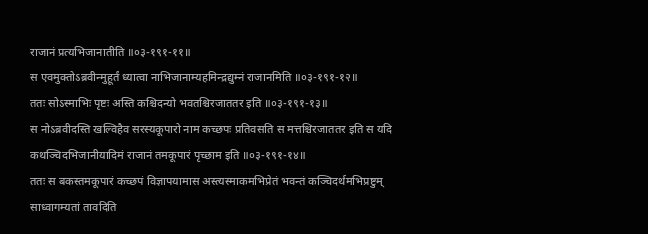राजानं प्रत्यभिजानातीति ॥०३-१९१-११॥
स एवमुक्तोऽब्रवीन्मुहूर्तं ध्यात्वा नाभिजानाम्यहमिन्द्रद्युम्नं राजानमिति ॥०३-१९१-१२॥
ततः सोऽस्माभिः पृष्टः अस्ति कश्चिदन्यो भवतश्चिरजाततर इति ॥०३-१९१-१३॥
स नोऽब्रवीदस्ति खल्विहैव सरस्यकूपारो नाम कच्छपः प्रतिवसति स मत्तश्चिरजाततर इति स यदि कथञ्चिदभिजानीयादिमं राजानं तमकूपारं पृच्छाम इति ॥०३-१९१-१४॥
ततः स बकस्तमकूपारं कच्छपं विज्ञापयामास अस्त्यस्माकमभिप्रेतं भवन्तं कञ्चिदर्थमभिप्रष्टुम् साध्वागम्यतां तावदिति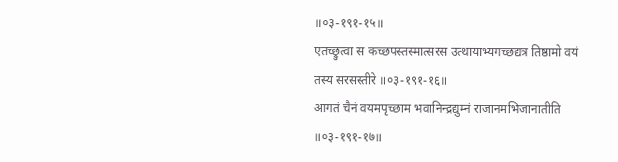॥०३-१९१-१५॥
एतच्छ्रुत्वा स कच्छपस्तस्मात्सरस उत्थायाभ्यगच्छद्यत्र तिष्ठामो वयं तस्य सरसस्तीरे ॥०३-१९१-१६॥
आगतं चैनं वयमपृच्छाम भवानिन्द्रद्युम्नं राजानमभिजानातीति ॥०३-१९१-१७॥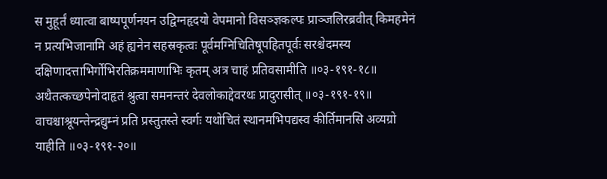स मुहूर्तं ध्यात्वा बाष्पपूर्णनयन उद्विग्नहृदयो वेपमानो विसञ्ज्ञकल्पः प्राञ्जलिरब्रवीत् किमहमेनं न प्रत्यभिजानामि अहं ह्यनेन सहस्रकृत्वः पूर्वमग्निचितिषूपहितपूर्वः सरश्चेदमस्य दक्षिणादत्ताभिर्गोभिरतिक्रममाणाभिः कृतम् अत्र चाहं प्रतिवसामीति ॥०३-१९१-१८॥
अथैतत्कच्छपेनोदाहृतं श्रुत्वा समनन्तरं देवलोकाद्देवरथः प्रादुरासीत् ॥०३-१९१-१९॥
वाचश्चाश्रूयन्तेन्द्रद्युम्नं प्रति प्रस्तुतस्ते स्वर्गः यथोचितं स्थानमभिपद्यस्व कीर्तिमानसि अव्यग्रो याहीति ॥०३-१९१-२०॥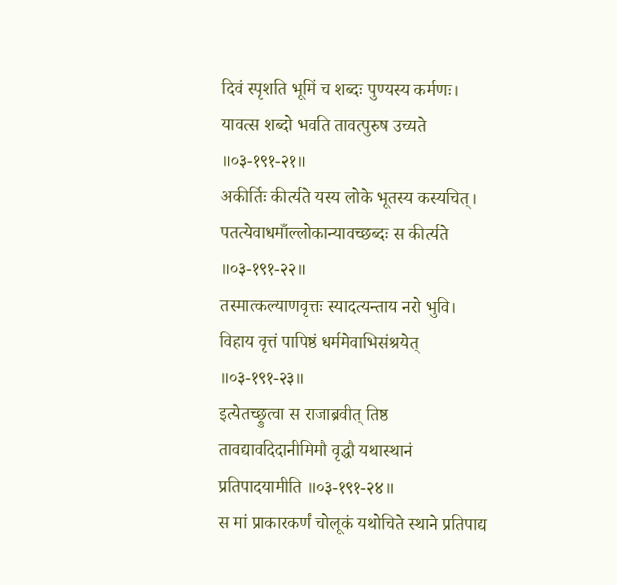दिवं स्पृशति भूमिं च शब्दः पुण्यस्य कर्मणः। यावत्स शब्दो भवति तावत्पुरुष उच्यते ॥०३-१९१-२१॥
अकीर्तिः कीर्त्यते यस्य लोके भूतस्य कस्यचित्। पतत्येवाधमाँल्लोकान्यावच्छब्दः स कीर्त्यते ॥०३-१९१-२२॥
तस्मात्कल्याणवृत्तः स्यादत्यन्ताय नरो भुवि। विहाय वृत्तं पापिष्ठं धर्ममेवाभिसंश्रयेत् ॥०३-१९१-२३॥
इत्येतच्छ्रुत्वा स राजाब्रवीत् तिष्ठ तावद्यावदिदानीमिमौ वृद्धौ यथास्थानं प्रतिपादयामीति ॥०३-१९१-२४॥
स मां प्राकारकर्णं चोलूकं यथोचिते स्थाने प्रतिपाद्य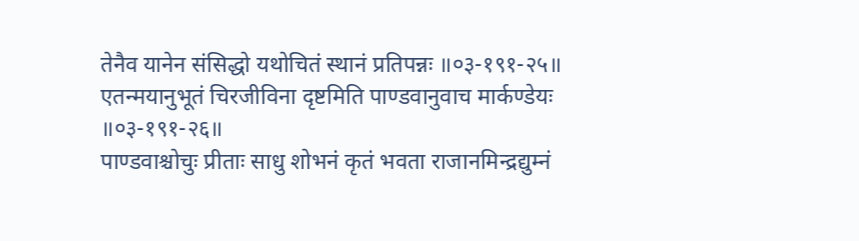तेनैव यानेन संसिद्धो यथोचितं स्थानं प्रतिपन्नः ॥०३-१९१-२५॥
एतन्मयानुभूतं चिरजीविना दृष्टमिति पाण्डवानुवाच मार्कण्डेयः ॥०३-१९१-२६॥
पाण्डवाश्चोचुः प्रीताः साधु शोभनं कृतं भवता राजानमिन्द्रद्युम्नं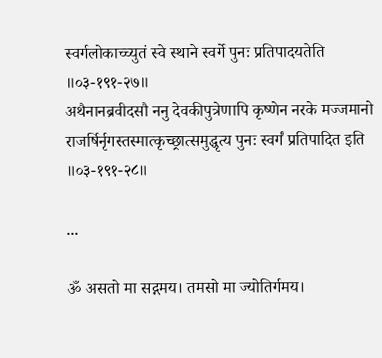स्वर्गलोकाच्च्युतं स्वे स्थाने स्वर्गे पुनः प्रतिपादयतेति ॥०३-१९१-२७॥
अथैनानब्रवीदसौ ननु देवकीपुत्रेणापि कृष्णेन नरके मज्जमानो राजर्षिर्नृगस्तस्मात्कृच्छ्रात्समुद्धृत्य पुनः स्वर्गं प्रतिपादित इति ॥०३-१९१-२८॥

...

ॐ असतो मा सद्गमय। तमसो मा ज्योतिर्गमय।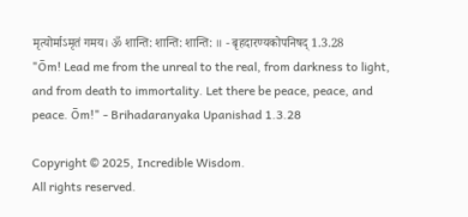मृत्योर्माऽमृतं गमय। ॐ शान्ति: शान्ति: शान्ति: ॥ - बृहदारण्यकोपनिषद् 1.3.28
"Ōm! Lead me from the unreal to the real, from darkness to light, and from death to immortality. Let there be peace, peace, and peace. Ōm!" - Brihadaranyaka Upanishad 1.3.28

Copyright © 2025, Incredible Wisdom.
All rights reserved.